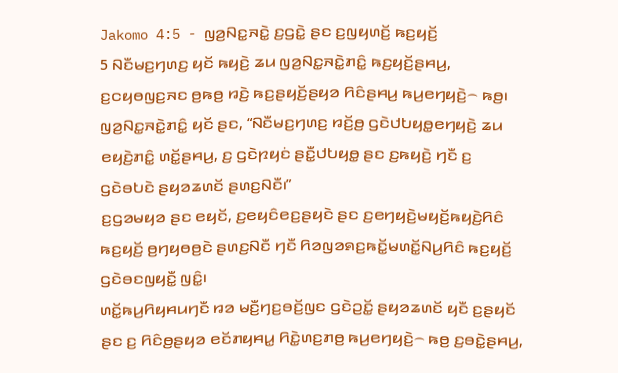Jakomo 4:5 - ꤜꤤ꤬ꤡꤢ꤭ꤏꤢꤧ꤭ ꤢ꤬ꤞꤢꤧ꤭ ꤔꤢ ꤢ꤬ꤜꤟꤛꤢꤩ꤬ ꤒꤢ꤬ꤟꤢꤩ꤬
5 ꤡꤢꤪꤗꤢ꤬ꤚꤛꤢ꤬ ꤟꤢꤩ ꤒꤟꤢꤧ꤬ ꤘꤣ ꤜꤤ꤬ꤡꤢ꤭ꤏꤢꤧ꤭ꤊꤢꤨ꤭ ꤒꤢ꤬ꤟꤢꤩ꤬ꤔꤌꤣ꤬, ꤢ꤬ꤍꤟꤥꤜꤢ꤬ꤏꤢ ꤥ꤬ꤒꤥ꤬ ꤙꤢꤧ꤬ ꤒꤢ꤬ꤔꤟꤢꤩ꤬ꤔꤟꤤ ꤖꤢꤨꤔꤌꤣ꤬ ꤒꤣ꤬ꤕꤚꤟꤢꤧ꤬꤮ ꤒꤥ꤬꤯ ꤜꤤ꤬ꤡꤢ꤭ꤏꤢꤧ꤭ꤊꤢꤨ꤭ ꤟꤢꤩ ꤔꤢ, “ꤡꤢꤪꤗꤢ꤬ꤚꤛꤢ꤬ ꤙꤢꤩ꤬ꤥ꤬ ꤞꤢꤧꤓꤝꤟꤥ꤭ꤕꤚꤟꤢꤧ꤬ ꤘꤣ ꤕꤟꤢꤧ꤬ꤊꤢꤨ꤭ ꤛꤢꤩ꤭ꤔꤌꤣ꤬, ꤢ꤬ ꤞꤢꤧꤐꤟꤢꤦ ꤔꤢꤪ꤭ꤓꤝꤟꤥ꤭ ꤔꤢ ꤢ꤬ꤒꤟꤢꤧ꤬ ꤚꤢꤪ ꤢ꤬ ꤞꤢꤧꤋꤝꤢꤧ ꤔꤟꤤꤘꤛꤢꤩ ꤔꤛꤢ꤬ꤡꤢꤪ꤯”
ꤢ꤬ꤞꤤꤗꤟꤤ ꤔꤢ ꤕꤟꤢꤩ, ꤢ꤬ꤕꤟꤢꤨꤕꤢ꤬ꤔꤟꤢꤧ ꤔꤢ ꤢ꤬ꤕꤚꤟꤢꤧ꤬ꤗꤟꤢꤩ꤬ꤒꤟꤢꤧ꤬ꤖꤢꤨ ꤒꤢ꤬ꤟꤢꤩ꤬ ꤥ꤬ꤚꤟꤥꤥ꤬ꤢꤧ ꤔꤛꤢ꤬ꤡꤢꤪ ꤚꤢꤪ ꤖꤤꤜꤤꤎꤢ꤬ꤒꤢꤩ꤭ꤗꤛꤢꤩ꤭ꤡꤣ꤬ꤖꤢꤨ ꤒꤢ꤬ꤟꤢꤩ꤬ ꤞꤢꤧꤋꤢꤜꤟꤢꤪ꤭ ꤜꤢꤨ꤭꤯
ꤛꤢꤩ꤭ꤒꤣ꤬ꤖꤟꤌꤣꤚꤢꤪ ꤙꤤ ꤗꤢꤪ꤬ꤚꤢ꤬ꤋꤢꤩ꤬ꤜꤢ ꤞꤢꤧꤑꤢꤩ꤭ ꤔꤟꤤꤘꤛꤢꤩ ꤟꤢꤪ ꤢ꤬ꤔꤟꤢꤩ ꤔꤢ ꤢ꤬ ꤖꤢꤨꤥ꤬ꤔꤟꤤ ꤕꤢꤩꤊꤟꤌꤣ꤭ ꤖꤢꤧ꤭ꤛꤢ꤬ꤊꤥ꤬ ꤒꤣ꤬ꤕꤚꤟꤢꤧ꤬꤮ ꤒꤥ꤬ ꤢ꤬ꤋꤢꤧ꤭ꤔꤌꤣ꤬,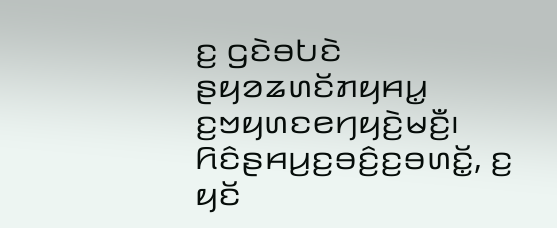ꤢ꤬ ꤞꤢꤧꤋꤝꤢꤧ ꤔꤟꤤꤘꤛꤢꤩꤊꤟꤌꤣ꤭ ꤢ꤬ꤠꤟꤛꤢꤕꤚꤟꤢꤧ꤬ꤗꤢꤪ꤬꤯ ꤖꤢꤨꤔꤌꤣ꤬ꤢ꤬ꤋꤢꤨ꤬ꤢ꤬ꤋꤛꤢꤩ꤭, ꤢ꤬ ꤟꤢꤩ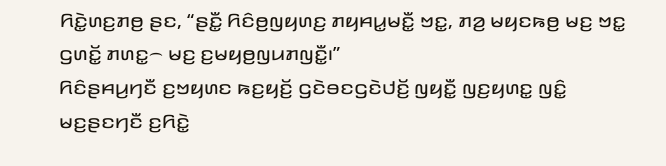ꤖꤢꤧ꤭ꤛꤢ꤬ꤊꤥ꤬ ꤔꤢ, “ꤔꤢꤪ꤭ ꤖꤢꤨꤥ꤬ꤜꤟꤛꤢ꤬ ꤊꤟꤌꤣ꤭ꤗꤢꤪ꤭ ꤠꤢ꤭, ꤊꤤ꤬ ꤗꤟꤢꤒꤥ꤬ ꤗꤢ꤬ ꤠꤢ꤭ ꤞꤛꤢꤩ꤭ ꤊꤛꤢ꤭꤮ ꤗꤢ꤬ ꤢ꤬ꤗꤟꤥ꤬ꤜꤣꤊꤜꤢꤪ꤭꤯”
ꤖꤢꤨꤔꤌꤣ꤬ꤚꤢꤪ ꤢ꤬ꤠꤟꤛꤢ ꤒꤢ꤬ꤟꤢꤩ꤬ ꤞꤢꤧꤋꤢꤞꤢꤧꤓꤢꤩ꤬ ꤜꤟꤢꤪ꤭ ꤜꤢ꤬ꤟꤛꤢ꤭ ꤜꤢꤨ꤭ ꤗꤢ꤬ꤔꤢꤚꤢꤪ ꤢ꤬ꤖꤢꤧ꤭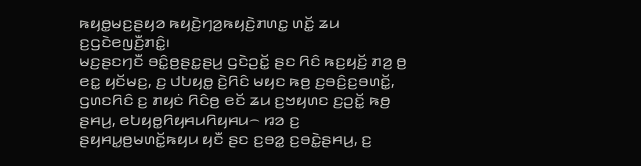ꤒꤟꤥ꤭ꤗꤢ꤬ꤔꤟꤤ ꤒꤟꤢꤧ꤬ꤚꤤ꤬ꤒꤟꤢꤧ꤬ꤊꤛꤢ꤭ ꤛꤢꤩ꤭ ꤘꤣ ꤢ꤬ꤞꤢꤧꤕꤜꤢꤪ꤬ꤊꤢꤨ꤭꤯
ꤗꤢ꤬ꤔꤢꤚꤢꤪ ꤋꤢꤨ꤭ꤥ꤬ꤔꤢ꤭ꤔꤣ꤬ ꤞꤢꤧꤑꤢꤩ꤭ ꤔꤢ ꤖꤢꤨ ꤒꤢ꤬ꤟꤢꤩ꤬ ꤊꤤ꤬ ꤥ꤬ ꤕꤢ꤭ ꤟꤢꤩꤗꤢ꤬, ꤢ꤬ ꤓꤝꤟꤥ꤭ ꤢꤧ꤬ꤖꤢꤨ ꤗꤟꤢ ꤒꤥ꤬ ꤢ꤬ꤋꤢꤨ꤬ꤢ꤬ꤋꤛꤢꤩ꤭, ꤞꤛꤢꤖꤢꤨ ꤢ꤬ ꤊꤟꤢꤦ ꤖꤢꤨꤥ꤬ ꤕꤢꤩ ꤘꤣ ꤢ꤬ꤠꤟꤛꤢ ꤢ꤬ꤑꤢꤩ꤭ ꤒꤥ꤬ ꤔꤌꤣ꤬, ꤕꤝꤟꤥ꤭ꤖꤟꤌꤣꤖꤟꤌꤣ꤮ ꤙꤤ ꤢ꤬ ꤔꤟꤌꤣ꤭ꤥ꤬ꤗꤛꤢꤩ꤭ꤒꤟꤣ ꤟꤢꤪ ꤔꤢ ꤢ꤬ꤋꤤ꤭ ꤢ꤬ꤋꤢꤧ꤭ꤔꤌꤣ꤬, ꤢ꤬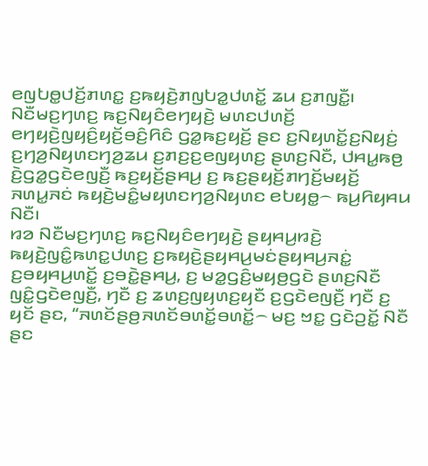ꤕꤜꤝꤥ꤭ꤓꤢꤩ꤬ꤊꤛꤢ꤭ ꤢ꤬ꤒꤟꤢꤧ꤬ꤊꤜꤝꤤ꤭ꤓꤛꤢꤩ꤭ ꤘꤣ ꤢ꤬ꤊꤜꤢꤪ꤭꤯
ꤡꤢꤪꤗꤢ꤬ꤚꤛꤢ꤬ ꤒꤢ꤬ꤡꤟꤢꤨꤕꤚꤟꤢꤧ꤬ ꤗꤛꤢꤓꤛꤢꤩ꤬ ꤕꤚꤟꤢꤧ꤬ꤜꤟꤢꤨ꤬ꤟꤢꤩ꤬ꤋꤢꤨ꤬ꤖꤢꤨ ꤞꤤ꤭ꤒꤢ꤬ꤟꤢꤩ꤬ ꤔꤢ ꤢ꤬ꤡꤟꤛꤢꤩ꤭ꤢ꤬ꤡꤟꤢꤦ꤬ ꤢ꤬ꤚꤤ꤬ꤡꤟꤛꤢꤚꤤ꤬ꤘꤣ ꤢ꤬ꤊꤢ꤬ꤢ꤬ꤕꤜꤟꤛꤢ꤬ ꤔꤛꤢ꤬ꤡꤢꤪ, ꤓꤌꤣ꤭ꤒꤥ꤬ ꤢꤧ꤬ꤞꤤ꤭ꤞꤢꤧꤕꤜꤢꤪ꤬ ꤒꤢ꤬ꤟꤢꤩ꤬ꤔꤌꤣ꤬ ꤢ꤬ ꤒꤢ꤬ꤔꤟꤢꤩ꤬ꤊꤚꤢꤩ꤬ꤗꤟꤢꤩ꤬ ꤏꤛꤣ꤭ꤏꤢꤦ ꤒꤟꤢꤧ꤬ꤗꤢꤨ꤭ꤗꤟꤛꤢꤚꤤ꤬ꤡꤟꤛꤢ ꤕꤝꤟꤥ꤭꤮ ꤒꤣ꤬ꤖꤟꤌꤣ ꤡꤢꤪ꤯
ꤙꤤ ꤡꤢꤪꤗꤢ꤬ꤚꤛꤢ꤬ ꤒꤢ꤬ꤡꤟꤢꤨꤕꤚꤟꤢꤧ꤬ ꤔꤟꤌꤣ꤬ꤙꤢꤧ꤬ ꤒꤟꤢꤧ꤬ꤜꤢꤨ꤭ꤒꤛꤢ꤭ꤓꤛꤢ꤬ ꤢ꤬ꤒꤟꤢꤧ꤬ꤔꤟꤌꤣ꤬ꤗꤢꤦꤔꤟꤌꤣ꤬ꤏꤢꤦ꤭ ꤢ꤬ꤋꤟꤌꤣ꤬ꤛꤢꤩ꤭ ꤢ꤬ꤋꤢꤧ꤭ꤔꤌꤣ꤬, ꤢ꤬ ꤗꤤ꤭ꤞꤢꤨ꤬ꤗꤟꤥ꤬ꤞꤢꤧ ꤔꤛꤢ꤬ꤡꤢꤪ ꤜꤢꤨ꤭ꤞꤢꤧꤕꤜꤢꤪ꤬, ꤚꤢꤪ ꤢ꤬ ꤘꤛꤢ꤬ꤜꤟꤛꤢ꤬ꤟꤢꤪ ꤢ꤬ꤞꤢꤧꤕꤜꤢꤪ꤬ ꤚꤢꤪ ꤢ꤬ ꤟꤢꤩ ꤔꤢ, “ꤏꤛꤢꤩꤔꤥ꤬ꤏꤛꤢꤩꤋꤛꤢꤩ꤭ꤋꤛꤢꤩ꤭꤮ ꤗꤢ꤬ ꤠꤢ꤭ ꤞꤢꤧꤑꤢꤩ꤭ ꤡꤢꤪ ꤔꤢ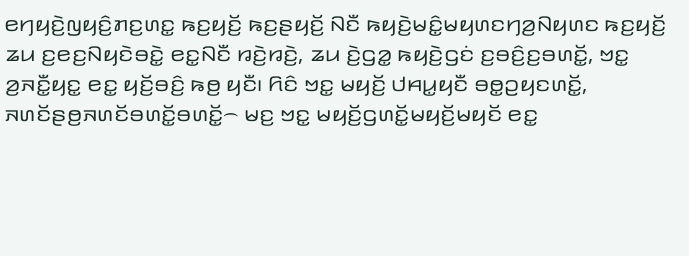ꤕꤚꤟꤢꤧ꤬ꤜꤟꤢꤨ꤬ꤊꤢ꤬ꤛꤢ꤭ ꤒꤢ꤬ꤟꤢꤩ꤬ ꤒꤢ꤬ꤔꤟꤢꤩ꤬ ꤡꤢꤪ ꤒꤟꤢꤧ꤬ꤗꤢꤨ꤭ꤗꤟꤛꤢꤚꤤ꤬ꤡꤟꤛꤢ ꤒꤢ꤬ꤟꤢꤩ꤬ ꤘꤣ ꤢ꤬ꤕꤢ꤬ꤡꤟꤢꤧꤋꤢꤧ꤭ ꤕꤢ꤭ꤡꤢꤪ ꤙꤢꤧ꤬ꤙꤢꤧ꤬, ꤘꤣ ꤢꤧ꤬ꤞꤤ꤭ ꤒꤟꤢꤧ꤬ꤞꤢꤦ ꤢ꤬ꤋꤢꤨ꤬ꤢ꤬ꤋꤛꤢꤩ꤭, ꤠꤢ꤭ ꤤ꤬ꤏꤢꤪ꤭ꤟꤢ꤭ ꤕꤢ꤭ ꤟꤢꤩ꤬ꤋꤢꤨ꤬ ꤒꤥ꤬ ꤟꤢꤪ꤯ ꤖꤢꤨ ꤠꤢ꤭ ꤗꤟꤢꤩ꤬ ꤓꤌꤣ꤭ꤟꤢꤪ ꤋꤥ꤭ꤑꤟꤢꤛꤢꤩ꤭, ꤏꤛꤢꤩꤔꤥ꤬ꤏꤛꤢꤩꤋꤛꤢꤩ꤭ꤋꤛꤢꤩ꤭꤮ ꤗꤢ꤬ ꤠꤢ꤭ ꤗꤟꤢꤩ꤬ꤞꤛꤢꤩ꤭ꤗꤟꤢꤩ꤬ꤗꤟꤢꤩ ꤕꤢ꤭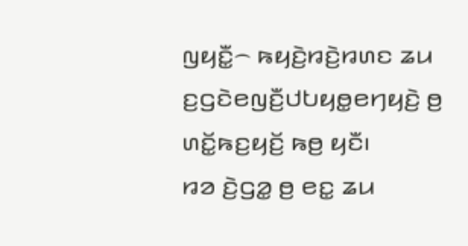ꤜꤟꤢꤪ꤭꤮ ꤒꤟꤢꤧ꤬ꤙꤢꤧ꤬ꤙꤛꤢ ꤘꤣ ꤢ꤬ꤞꤢꤧꤕꤜꤢꤪ꤬ꤓꤝꤟꤥ꤭ꤕꤚꤟꤢꤧ꤬ ꤥ꤬ ꤛꤢꤩ꤭ꤒꤢ꤬ꤟꤢꤩ꤬ ꤒꤥ꤬ ꤟꤢꤪ꤯
ꤙꤤ ꤢꤧ꤬ꤞꤤ꤭ ꤥ꤬ ꤕꤢ꤭ ꤘꤣ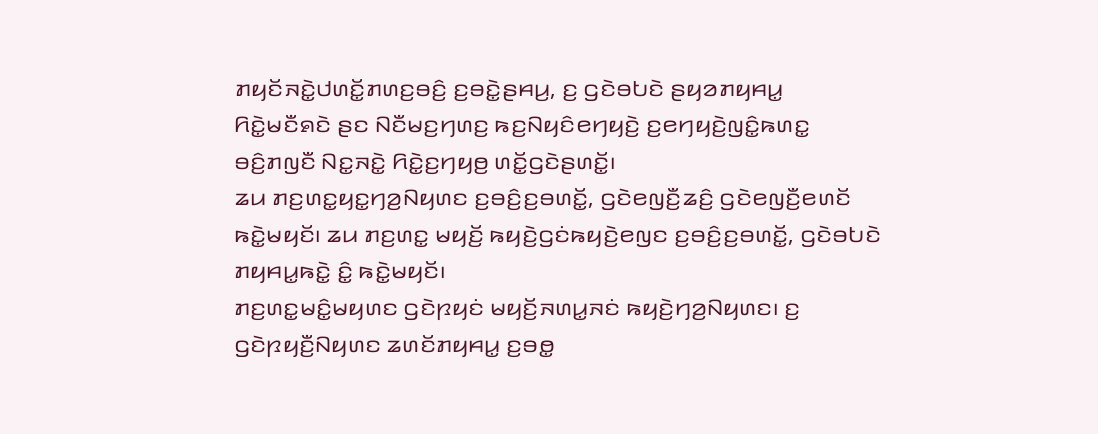ꤊꤟꤢꤩꤏꤢꤧ꤭ꤓꤛꤢꤩ꤭ꤊꤛꤢ꤬ꤋꤢꤨ꤬ ꤢ꤬ꤋꤢꤧ꤭ꤔꤌꤣ꤬, ꤢ꤬ ꤞꤢꤧꤋꤝꤢꤧ ꤔꤟꤤꤊꤟꤌꤣ꤭ ꤖꤢꤧ꤭ꤗꤢꤪꤎꤢꤧ ꤔꤢ ꤡꤢꤪꤗꤢ꤬ꤚꤛꤢ꤬ ꤒꤢ꤬ꤡꤟꤢꤨꤕꤚꤟꤢꤧ꤬ ꤢ꤬ꤕꤚꤟꤢꤧ꤬ꤜꤢꤨ꤭ꤒꤛꤢ꤭ ꤋꤢꤨ꤬ꤊꤜꤢꤪ ꤡꤢ꤭ꤏꤢꤧ꤭ ꤖꤢꤧ꤭ꤢ꤬ꤚꤟꤥ꤬ ꤛꤢꤩ꤭ꤞꤢꤧꤔꤛꤢꤩ꤭꤯
ꤘꤣ ꤊꤢ꤬ꤛꤢ꤭ꤟꤢ꤭ꤚꤤ꤬ꤡꤟꤛꤢ ꤢ꤬ꤋꤢꤨ꤬ꤢ꤬ꤋꤛꤢꤩ꤭, ꤞꤢꤧꤕꤜꤢꤪ꤬ꤘꤢꤨ꤬ ꤞꤢꤧꤕꤜꤢꤪ꤬ꤕꤛꤢꤩ ꤒꤢꤧ꤭ꤗꤟꤢꤩ꤯ ꤘꤣ ꤊꤢ꤬ꤛꤢ꤭ ꤗꤟꤢꤩ꤬ ꤒꤟꤢꤧ꤬ꤞꤢꤦꤒꤟꤢꤧ꤬ꤕꤜꤢ ꤢ꤬ꤋꤢꤨ꤬ꤢ꤬ꤋꤛꤢꤩ꤭, ꤞꤢꤧꤋꤝꤢꤧ ꤊꤟꤌꤣ꤭ꤒꤢꤧ꤭ ꤢꤨ꤭ ꤒꤢꤧ꤭ꤗꤟꤢꤩ꤯
ꤊꤢ꤬ꤛꤢ꤭ꤗꤢꤨ꤭ꤗꤟꤛꤢ ꤞꤢꤧꤐꤟꤢꤦ ꤗꤟꤢꤩ꤬ꤏꤛꤣ꤭ꤏꤢꤦ ꤒꤟꤢꤧ꤬ꤚꤤ꤬ꤡꤟꤛꤢ꤯ ꤢ꤬ ꤞꤢꤧꤐꤟꤢꤪ꤬ꤡꤟꤛꤢ ꤘꤛꤢꤩꤊꤟꤌꤣ꤭ ꤢ꤬ꤋꤥ꤭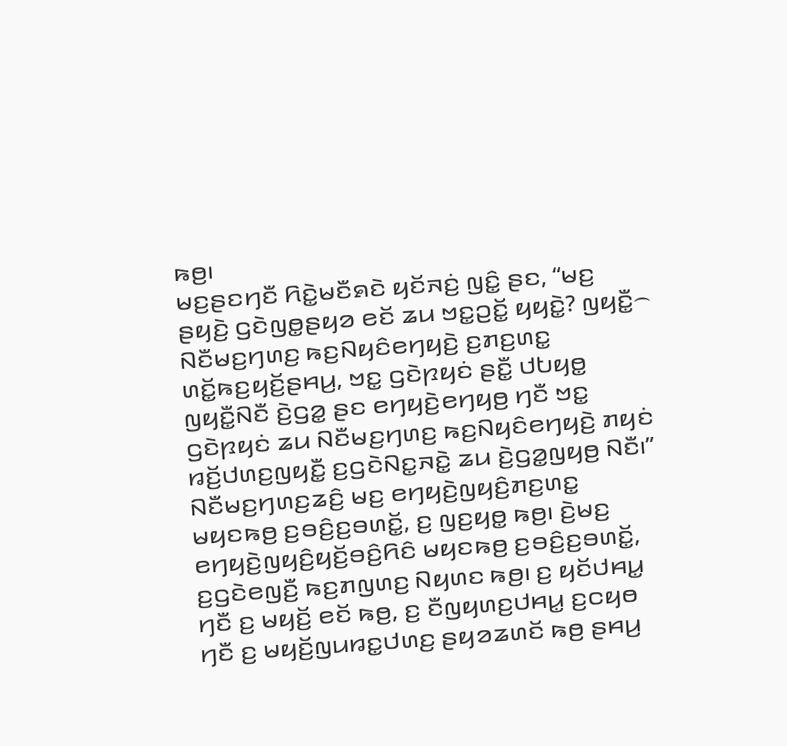ꤒꤥ꤬꤯
ꤗꤢ꤬ꤔꤢꤚꤢꤪ ꤖꤢꤧ꤭ꤗꤢꤪꤎꤢꤧ ꤟꤢꤩꤏꤢꤦ꤬ ꤜꤢꤨ꤭ ꤔꤢ, “ꤗꤢ꤬ ꤔꤟꤢꤧ꤬ ꤞꤢꤧꤜꤥ꤭ꤔꤟꤤ ꤕꤢꤩ ꤘꤣ ꤠꤢ꤭ꤑꤢꤩ꤭ ꤟꤟꤢꤧ꤭? ꤜꤟꤢꤪ꤭꤮ ꤡꤢꤪꤗꤢ꤬ꤚꤛꤢ꤬ ꤒꤢ꤬ꤡꤟꤢꤨꤕꤚꤟꤢꤧ꤬ ꤢ꤬ꤊꤢ꤬ꤛꤢ꤭ ꤛꤢꤩ꤭ꤒꤢ꤬ꤟꤢꤩ꤬ꤔꤌꤣ꤬, ꤠꤢ꤭ ꤞꤢꤧꤐꤟꤢꤦ ꤔꤢꤪ꤭ ꤓꤝꤟꤥ꤭ ꤜꤟꤢꤪ꤭ꤡꤢꤪ ꤢꤧ꤬ꤞꤤ꤭ ꤔꤢ ꤕꤚꤟꤢꤧ꤬ꤕꤚꤟꤥ꤬ ꤚꤢꤪ ꤠꤢ꤭ ꤞꤢꤧꤐꤟꤢꤦ ꤘꤣ ꤡꤢꤪꤗꤢ꤬ꤚꤛꤢ꤬ ꤒꤢ꤬ꤡꤟꤢꤨꤕꤚꤟꤢꤧ꤬ ꤊꤟꤢꤦ ꤙꤢꤩ꤬ꤓꤛꤢ꤬ꤜꤟꤢꤪ꤭ ꤢ꤬ꤞꤢꤧꤡꤢ꤭ꤏꤢꤧ꤭ ꤘꤣ ꤢꤧ꤬ꤞꤤ꤭ꤜꤟꤥ꤬ ꤡꤢꤪ꤯”
ꤡꤢꤪꤗꤢ꤬ꤚꤛꤢ꤬ꤘꤢꤨ꤬ ꤗꤢ꤬ ꤕꤚꤟꤢꤧ꤬ꤜꤟꤢꤨ꤬ꤊꤢ꤬ꤛꤢ꤭ ꤗꤟꤢꤒꤥ꤬ ꤢ꤬ꤋꤢꤨ꤬ꤢ꤬ꤋꤛꤢꤩ꤭, ꤢ꤬ ꤜꤢ꤬ꤟꤥ꤭ ꤒꤥ꤬꤯ ꤢꤧ꤬ꤗꤢ꤬ ꤕꤚꤟꤢꤧ꤬ꤜꤟꤢꤨ꤬ꤟꤢꤩ꤬ꤋꤢꤨ꤬ꤖꤢꤨ ꤗꤟꤢꤒꤥ꤬ ꤢ꤬ꤋꤢꤨ꤬ꤢ꤬ꤋꤛꤢꤩ꤭, ꤢ꤬ꤞꤢꤧꤕꤜꤢꤪ꤬ ꤒꤢ꤬ꤊꤜꤛꤢ꤬ ꤡꤟꤛꤢ ꤒꤥ꤬꤯ ꤢ꤬ ꤟꤢꤩꤓꤌꤣ꤭ ꤚꤢꤪ ꤢ꤬ ꤗꤟꤢꤩ꤬ ꤕꤢꤩ ꤒꤥ꤬, ꤢ꤬ ꤢꤪꤜꤟꤛꤢ꤬ꤓꤌꤣ꤭ ꤢ꤬ꤍꤟꤥ ꤚꤢꤪ ꤢ꤬ ꤗꤟꤢꤩ꤬ꤜꤣꤙꤢ꤭ꤓꤛꤢ꤬ ꤔꤟꤤꤘꤛꤢꤩ ꤒꤥ꤬ ꤔꤌꤣ꤬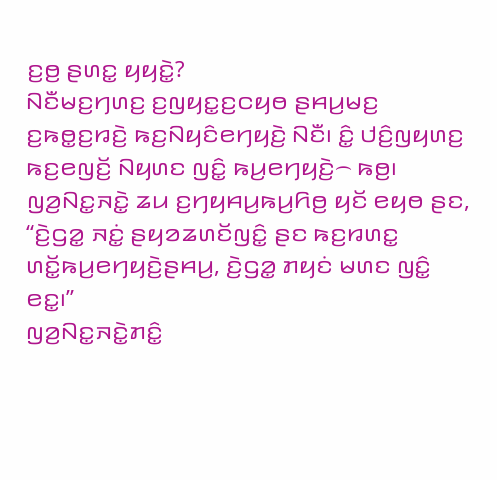ꤢ꤬ꤥ꤬ ꤔꤛꤢ꤭ ꤟꤟꤢꤧ꤭?
ꤡꤢꤪꤗꤢ꤬ꤚꤛꤢ꤬ ꤢ꤬ꤜꤟꤢ꤭ꤢ꤬ꤍꤟꤥ ꤔꤌꤣ꤬ꤗꤢ꤬ ꤢ꤬ꤒꤥ꤭ꤢ꤬ꤙꤢꤧ꤬ ꤒꤢ꤬ꤡꤟꤢꤨꤕꤚꤟꤢꤧ꤬ ꤡꤢꤪ꤯ ꤢꤨ꤭ ꤓꤢꤨ꤬ꤜꤟꤛꤢ꤬ ꤒꤢ꤬ꤕꤜꤢꤩ꤬ ꤡꤟꤛꤢ ꤜꤢꤨ꤭ ꤒꤣ꤬ꤕꤚꤟꤢꤧ꤬꤮ ꤒꤥ꤬꤯
ꤜꤤ꤬ꤡꤢ꤭ꤏꤢꤧ꤭ ꤘꤣ ꤢ꤬ꤚꤟꤌꤣ꤬ꤒꤣ꤬ꤖꤥ꤬ ꤟꤢꤩ ꤕꤟꤥ ꤔꤢ, “ꤢꤧ꤬ꤞꤤ꤭ ꤏꤢꤦ꤭ ꤔꤟꤤꤘꤛꤢꤩꤜꤢꤨ꤭ ꤔꤢ ꤒꤢ꤬ꤙꤛꤢ꤭ ꤛꤢꤩ꤭ꤒꤣ꤬ꤕꤚꤟꤢꤧ꤬ꤔꤌꤣ꤬, ꤢꤧ꤬ꤞꤤ꤭ ꤊꤟꤢꤦ ꤗꤛꤢ ꤜꤢꤨ꤭ ꤕꤢ꤭꤯”
ꤜꤤ꤬ꤡꤢ꤭ꤏꤢꤧ꤭ꤊꤢꤨ꤭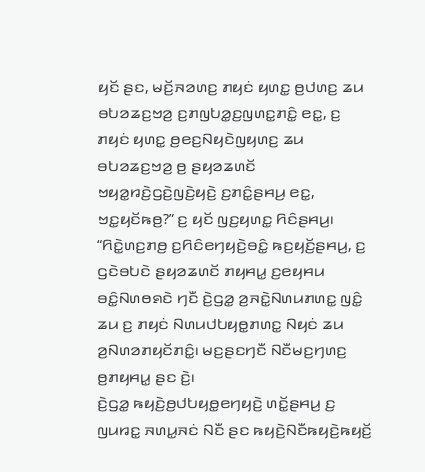ꤟꤢꤩ ꤔꤢ, ꤗꤢꤩ꤬ꤏꤤꤛꤢ꤬ ꤊꤟꤢꤦ ꤟꤛꤢ꤭ ꤥ꤬ꤓꤛꤢ꤬ ꤘꤣ ꤋꤝꤤꤘꤢ꤬ꤠꤤ꤬ ꤢ꤬ꤊꤜꤝꤤ꤭ꤢ꤬ꤜꤛꤢ꤭ꤊꤢꤨ꤭ ꤕꤢ꤭, ꤢ꤬ ꤊꤟꤢꤦ ꤟꤛꤢ꤭ ꤥ꤬ꤕꤢ꤬ꤡꤟꤢꤧꤜꤟꤛꤢ꤬ ꤘꤣ ꤋꤝꤤꤘꤢ꤬ꤠꤤ꤬ ꤥ꤬ ꤔꤟꤤꤘꤛꤢꤩ ꤠꤟꤤ꤭ꤙꤢꤧ꤬ꤞꤢꤧ꤬ꤜꤢꤧ꤬ꤟꤢꤧ꤬ ꤢ꤬ꤊꤢꤨ꤭ꤔꤌꤣ꤬ ꤕꤢ꤭, ꤠꤢ꤭ꤟꤢꤩꤒꤥ꤬?” ꤢ꤬ ꤟꤢꤩ ꤜꤢ꤬ꤟꤛꤢ꤭ ꤖꤢꤨꤔꤌꤣ꤬꤯
“ꤖꤢꤧ꤭ꤛꤢ꤬ꤊꤥ꤬ ꤢ꤬ꤖꤢꤨꤕꤚꤟꤢꤧ꤬ꤋꤢꤨ꤭ ꤒꤢ꤬ꤟꤢꤩ꤬ꤔꤌꤣ꤬, ꤢ꤬ ꤞꤢꤧꤋꤝꤢꤧ ꤔꤟꤤꤘꤛꤢꤩ ꤊꤟꤌꤣ꤭ ꤢ꤬ꤕꤟꤌꤣ ꤋꤢꤨ꤭ꤡꤛꤥꤎꤢꤧ ꤚꤢꤪ ꤢꤧ꤬ꤞꤤ꤭ ꤤ꤬ꤏꤢꤧ꤭ꤡꤛꤣꤊꤛꤢ꤭ ꤜꤢꤨ꤭ ꤘꤣ ꤢ꤬ ꤊꤟꤢꤦ ꤡꤛꤣꤓꤝꤟꤥ꤭ꤊꤛꤢ꤭ ꤡꤟꤢꤦ ꤘꤣ ꤤ꤬ꤡꤛꤤꤊꤟꤢꤩꤊꤢꤨ꤭꤯ ꤗꤢ꤬ꤔꤢꤚꤢꤪ ꤡꤢꤪꤗꤢ꤬ꤚꤛꤢ꤬ ꤥ꤬ꤊꤟꤌꤣ꤭ ꤔꤢ ꤢꤧ꤬꤯
ꤢꤧ꤬ꤞꤤ꤭ ꤒꤟꤢꤧ꤬ꤥ꤬ꤓꤝꤟꤥ꤭ꤕꤚꤟꤢꤧ꤬ ꤛꤢꤩ꤭ꤔꤌꤣ꤬ ꤢ꤬ ꤜꤣꤙꤢ꤭ ꤏꤛꤣ꤭ꤏꤢꤦ ꤡꤢꤪ ꤔꤢ ꤒꤟꤢꤧ꤬ꤡꤢꤪꤒꤟꤢꤧ꤬ꤒꤟꤢꤩ꤬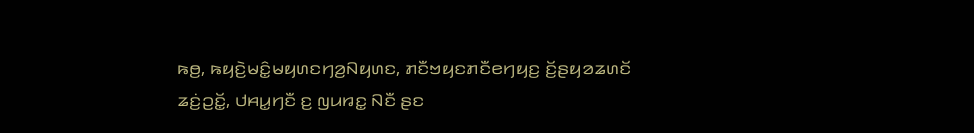ꤒꤥ꤬, ꤒꤟꤢꤧ꤬ꤗꤢꤨ꤭ꤗꤟꤛꤢꤚꤤ꤬ꤡꤟꤛꤢ, ꤊꤢꤪꤠꤟꤢꤊꤢꤪꤕꤚꤟꤢ꤬ ꤢꤩ꤬ꤔꤟꤤꤘꤛꤢꤩ ꤘꤢꤦ꤬ꤑꤢꤩ꤭, ꤓꤌꤣ꤭ꤚꤢꤪ ꤢ꤬ ꤜꤣꤙꤢ꤭ ꤡꤢꤪ ꤔꤢ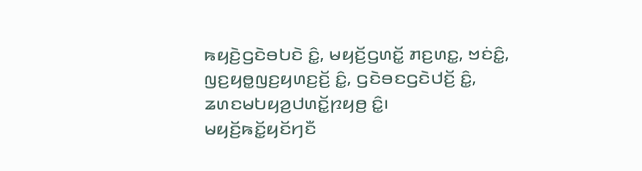ꤒꤟꤢꤧ꤬ꤞꤢꤧꤋꤝꤢꤧ ꤢꤨ꤭, ꤗꤟꤢꤩ꤬ꤞꤛꤢꤩ꤭ ꤊꤢ꤬ꤛꤢ꤭, ꤠꤢꤦꤢꤨ꤭, ꤜꤢ꤬ꤟꤥ꤭ꤜꤢ꤬ꤟꤛꤢ꤬ꤢꤩ꤬ ꤢꤨ꤭, ꤞꤢꤧꤋꤢꤞꤢꤧꤓꤢꤩ꤬ ꤢꤨ꤭, ꤘꤛꤢꤗꤝꤟꤤ꤬ꤓꤛꤢꤩ꤭ꤐꤟꤥ꤬ ꤢꤨ꤭꤯
ꤗꤟꤢꤩ꤬ꤒꤢꤩ꤭ꤟꤢꤩꤚꤢꤪ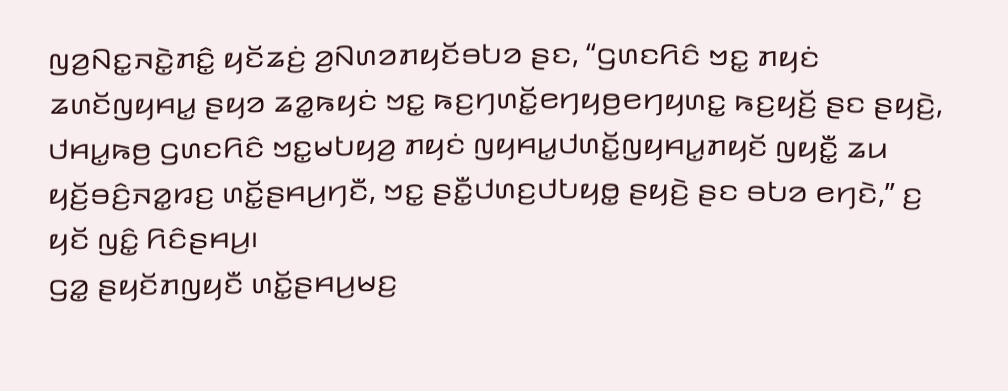ꤜꤤ꤬ꤡꤢ꤭ꤏꤢꤧ꤭ꤊꤢꤨ꤭ ꤟꤢꤩꤘꤢꤦ꤬ ꤤ꤬ꤡꤛꤤꤊꤟꤢꤩꤋꤝꤤ ꤔꤢ, “ꤞꤛꤢꤖꤢꤨ ꤠꤢ꤭ ꤊꤟꤢꤦ ꤘꤛꤢꤩꤜꤟꤌꤣ꤭ ꤔꤟꤤ ꤘꤤ꤭ꤒꤟꤢꤦ ꤠꤢ꤭ ꤒꤢ꤬ꤚꤛꤢꤩ꤭ꤕꤚꤟꤥ꤬ꤕꤚꤟꤛꤢ꤭ ꤒꤢ꤬ꤟꤢꤩ꤬ ꤔꤢ ꤔꤟꤢꤧ꤬, ꤓꤌꤣ꤭ꤒꤥ꤬ ꤞꤛꤢꤖꤢꤨ ꤠꤢ꤭ꤗꤝꤟꤤ꤬ ꤊꤟꤢꤦ ꤜꤟꤌꤣ꤭ꤓꤛꤢꤩ꤭ꤜꤟꤌꤣ꤭ꤊꤟꤢꤩ ꤜꤟꤢꤪ꤭ ꤘꤣ ꤟꤢꤩ꤬ꤋꤢꤨ꤬ꤏꤤ꤭ꤙꤢ꤬ ꤛꤢꤩ꤭ꤔꤌꤣ꤬ꤚꤢꤪ, ꤠꤢ꤭ ꤔꤢꤪ꤭ꤓꤛꤢ꤬ꤓꤝꤟꤥ꤭ ꤔꤟꤢꤧ꤬ ꤔꤢ ꤋꤝꤤ ꤕꤚꤢꤧ,” ꤢ꤬ ꤟꤢꤩ ꤜꤢꤨ꤭ ꤖꤢꤨꤔꤌꤣ꤬꤯
ꤞꤤ꤭ ꤔꤟꤢꤩꤊꤜꤟꤢꤪ ꤛꤢꤩ꤭ꤔꤌꤣ꤬ꤗꤢ꤬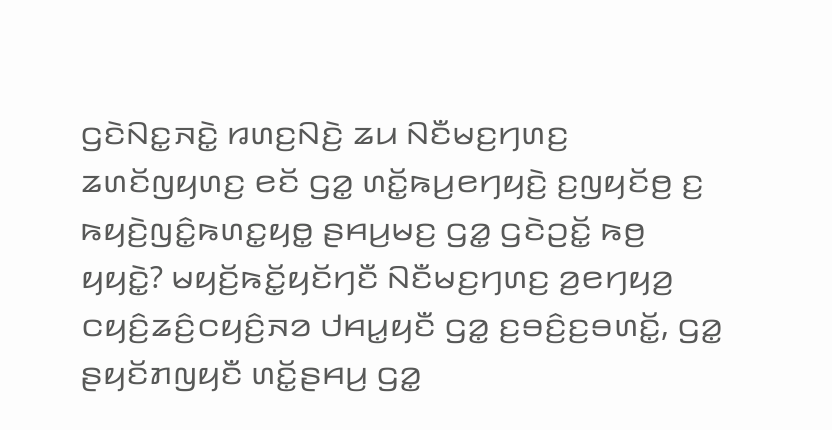ꤞꤢꤧꤡꤢ꤭ꤏꤢꤧ꤭ ꤙꤛꤢ꤬ꤡꤢꤧ꤬ ꤘꤣ ꤡꤢꤪꤗꤢ꤬ꤚꤛꤢ꤬ ꤘꤛꤢꤩꤜꤟꤛꤢ꤬ ꤕꤢꤩ ꤞꤤ꤭ ꤛꤢꤩ꤭ꤒꤣ꤬ꤕꤚꤟꤢꤧ꤬ ꤢ꤬ꤜꤟꤢꤩꤥ꤬ ꤢ꤬ ꤒꤟꤢꤧ꤬ꤜꤢꤨ꤭ꤒꤛꤢ꤭ꤟꤥ꤭ ꤔꤌꤣ꤬ꤗꤢ꤬ ꤞꤤ꤭ ꤞꤢꤧꤑꤢꤩ꤭ ꤒꤥ꤬ ꤟꤟꤢꤧ꤭? ꤗꤟꤢꤩ꤬ꤒꤢꤩ꤭ꤟꤢꤩꤚꤢꤪ ꤡꤢꤪꤗꤢ꤬ꤚꤛꤢ꤬ ꤤ꤬ꤕꤚꤟꤤ꤬ ꤍꤟꤢꤨ꤬ꤘꤢꤨ꤬ꤍꤟꤢꤨ꤬ꤏꤤ ꤓꤌꤣ꤭ꤟꤢꤪ ꤞꤤ꤭ ꤢ꤬ꤋꤢꤨ꤬ꤢ꤬ꤋꤛꤢꤩ꤭, ꤞꤤ꤭ ꤔꤟꤢꤩꤊꤜꤟꤢꤪ ꤛꤢꤩ꤭ꤔꤌꤣ꤬ ꤞꤤ꤭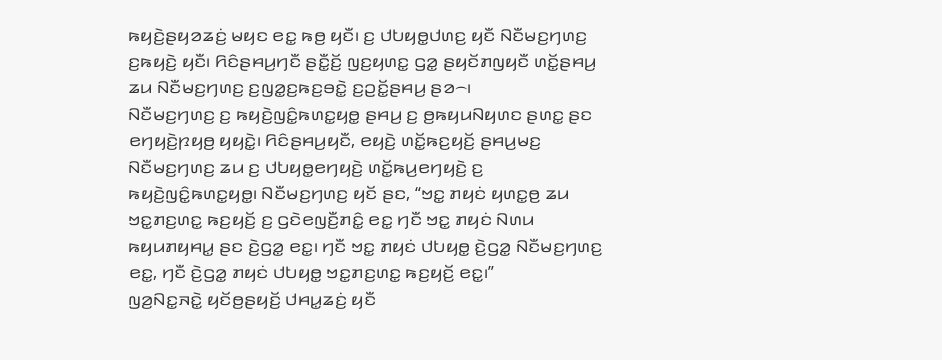ꤒꤟꤢꤧ꤬ꤔꤟꤤꤘꤢꤦ꤬ ꤗꤟꤢ ꤕꤢ꤭ ꤒꤥ꤬ ꤟꤢꤪ꤯ ꤢ꤬ ꤓꤝꤟꤥ꤭ꤓꤛꤢ꤬ ꤟꤢꤪ ꤡꤢꤪꤗꤢ꤬ꤚꤛꤢ꤬ ꤢ꤬ꤒꤟꤢꤧ꤬ ꤟꤢꤪ꤯ ꤖꤢꤨꤔꤌꤣ꤬ꤚꤢꤪ ꤔꤢꤪ꤭ꤢꤩ꤬ ꤜꤢ꤬ꤟꤛꤢ꤭ ꤞꤤ꤭ ꤔꤟꤢꤩꤊꤜꤟꤢꤪ ꤛꤢꤩ꤭ꤔꤌꤣ꤬ ꤘꤣ ꤡꤢꤪꤗꤢ꤬ꤚꤛꤢ꤬ ꤢ꤬ꤜꤤ꤭ꤢ꤬ꤒꤢ꤬ꤋꤢꤧ꤭ ꤢ꤬ꤑꤢꤩ꤭ꤔꤌꤣ꤬ ꤔꤤ꤮꤯
ꤡꤢꤪꤗꤢ꤬ꤚꤛꤢ꤬ ꤢ꤬ ꤒꤟꤢꤧ꤬ꤜꤢꤨ꤭ꤒꤛꤢ꤭ꤟꤥ꤭ ꤔꤌꤣ꤬ ꤢ꤬ ꤥ꤬ꤒꤟꤣꤡꤟꤛꤢ ꤔꤛꤢ꤭ ꤔꤢ ꤕꤚꤟꤢꤧ꤬ꤐꤟꤥ꤬ ꤟꤟꤢꤧ꤭꤯ ꤖꤢꤨꤔꤌꤣ꤬ꤟꤢꤪ, ꤕꤟꤢꤧ꤬ ꤛꤢꤩ꤭ꤒꤢ꤬ꤟꤢꤩ꤬ ꤔꤌꤣ꤬ꤗꤢ꤬ ꤡꤢꤪꤗꤢ꤬ꤚꤛꤢ꤬ ꤘꤣ ꤢ꤬ ꤓꤝꤟꤥ꤭ꤕꤚꤟꤢꤧ꤬ ꤛꤢꤩ꤭ꤒꤣ꤬ꤕꤚꤟꤢꤧ꤬ ꤢ꤬ ꤒꤟꤢꤧ꤬ꤜꤢꤨ꤭ꤒꤛꤢ꤭ꤟꤥ꤭꤯ ꤡꤢꤪꤗꤢ꤬ꤚꤛꤢ꤬ ꤟꤢꤩ ꤔꤢ, “ꤠꤢ꤭ ꤊꤟꤢꤦ ꤟꤛꤢ꤭ꤥ꤬ ꤘꤣ ꤠꤢ꤭ꤊꤢ꤬ꤛꤢ꤭ ꤒꤢ꤬ꤟꤢꤩ꤬ ꤢ꤬ ꤞꤢꤧꤕꤜꤢꤪ꤬ꤊꤢꤨ꤭ ꤕꤢ꤭ ꤚꤢꤪ ꤠꤢ꤭ ꤊꤟꤢꤦ ꤡꤛꤣ ꤒꤟꤣꤊꤟꤌꤣ꤭ ꤔꤢ ꤢꤧ꤬ꤞꤤ꤭ ꤕꤢ꤭꤯ ꤚꤢꤪ ꤠꤢ꤭ ꤊꤟꤢꤦ ꤓꤝꤟꤥ꤭ ꤢꤧ꤬ꤞꤤ꤭ ꤡꤢꤪꤗꤢ꤬ꤚꤛꤢ꤬ ꤕꤢ꤭, ꤚꤢꤪ ꤢꤧ꤬ꤞꤤ꤭ ꤊꤟꤢꤦ ꤓꤝꤟꤥ꤭ ꤠꤢ꤭ꤊꤢ꤬ꤛꤢ꤭ ꤒꤢ꤬ꤟꤢꤩ꤬ ꤕꤢ꤭꤯”
ꤜꤤ꤬ꤡꤢ꤭ꤏꤢꤧ꤭ ꤟꤢꤩꤥ꤬ꤔꤟꤢꤩ꤬ ꤓꤌꤣ꤭ꤘꤢꤦ꤬ ꤟꤢꤪ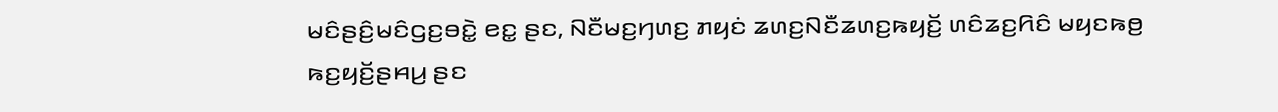ꤗꤢꤨꤔꤢꤨ꤬ꤗꤢꤨꤞꤢ꤬ꤋꤢꤧ꤭ ꤕꤢ꤭ ꤔꤢ, ꤡꤢꤪꤗꤢ꤬ꤚꤛꤢ꤬ ꤊꤟꤢꤦ ꤘꤛꤢ꤬ꤡꤢꤪꤘꤛꤢ꤬ꤒꤟꤢꤩ꤬ ꤛꤢꤨꤘꤢ꤬ꤖꤢꤨ ꤗꤟꤢꤒꤥ꤬ ꤒꤢ꤬ꤟꤢꤩ꤬ꤔꤌꤣ꤬ ꤔꤢ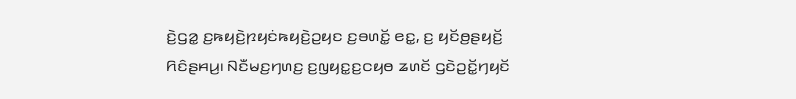ꤢꤧ꤬ꤞꤤ꤭ ꤢ꤬ꤒꤟꤢꤧ꤬ꤐꤟꤢꤦꤒꤟꤢꤧ꤬ꤑꤟꤢ ꤢ꤬ꤋꤛꤢꤩ꤭ ꤕꤢ꤭, ꤢ꤬ ꤟꤢꤩꤥ꤬ꤔꤟꤢꤩ꤬ ꤖꤢꤨꤔꤌꤣ꤬꤯ ꤡꤢꤪꤗꤢ꤬ꤚꤛꤢ꤬ ꤢ꤬ꤜꤟꤢ꤭ꤢ꤬ꤍꤟꤥ ꤘꤛꤢꤩ ꤞꤢꤧꤑꤢꤩ꤭ꤚꤟꤢꤩ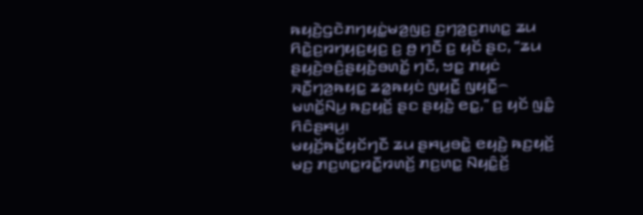ꤒꤟꤢꤧ꤬ꤞꤢꤧꤊꤚꤟꤢꤦ꤭ꤗꤤ꤬ꤜꤢ꤬ ꤢ꤬ꤚꤤ꤬ꤢ꤬ꤊꤛꤢ꤭ ꤘꤣ ꤖꤢꤧ꤭ꤢ꤬ꤙꤚꤟꤢ꤬ꤟꤢ꤬ ꤢ꤬ ꤥ꤬ ꤚꤢꤪ ꤢ꤬ ꤟꤢꤩ ꤔꤢ, “ꤘꤣ ꤔꤟꤢꤧ꤬ꤋꤢꤨ꤬ꤔꤟꤢꤧ꤬ꤋꤛꤢꤩ꤭ ꤚꤢꤪ, ꤠꤢ꤭ ꤊꤟꤢꤦ ꤏꤢꤪ꤭ꤚꤤ꤬ꤒꤟꤢ꤭ ꤘꤤ꤭ꤒꤟꤢꤦ ꤜꤟꤢꤪ꤭ ꤜꤟꤢꤪ꤭꤮ ꤗꤛꤢꤩ꤭ꤡꤣ꤬ ꤒꤢ꤬ꤟꤢꤩ꤬ ꤔꤢ ꤔꤟꤢꤧ꤬ ꤕꤢ꤭,” ꤢ꤬ ꤟꤢꤩ ꤜꤢꤨ꤭ ꤖꤢꤨꤔꤌꤣ꤬꤯
ꤗꤟꤢꤩ꤬ꤒꤢꤩ꤭ꤟꤢꤩꤚꤢꤪ ꤘꤣ ꤔꤌꤣ꤬ꤋꤢꤧ꤭ ꤕꤟꤢꤧ꤬ ꤒꤢ꤬ꤟꤢꤩ꤬ ꤗꤢ꤬ ꤊꤢ꤬ꤛꤢ꤭ꤙꤢꤪ꤭ꤙꤛꤢꤩ꤬ ꤊꤢ꤬ꤛꤢ꤭ ꤡꤟꤢꤨ꤭ꤢꤩ꤬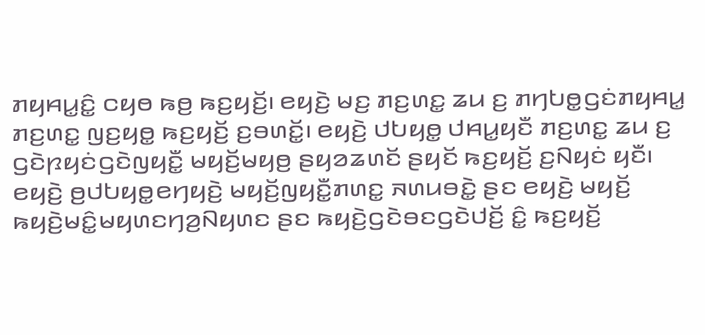ꤊꤟꤌꤣ꤭ꤢꤨ꤭ ꤍꤟꤥ ꤒꤥ꤬ ꤒꤢ꤬ꤟꤢꤩ꤬꤯ ꤕꤟꤢꤧ꤬ ꤗꤢ꤬ ꤊꤢ꤬ꤛꤢ꤭ ꤘꤣ ꤢ꤬ ꤊꤚꤝꤥ꤭ꤞꤢꤦꤊꤟꤌꤣ꤭ ꤊꤢ꤬ꤛꤢ꤭ ꤜꤢ꤬ꤟꤥ꤭ ꤒꤢ꤬ꤟꤢꤩ꤬ ꤢ꤬ꤋꤛꤢꤩ꤭꤯ ꤕꤟꤢꤧ꤬ ꤓꤝꤟꤥ꤭ ꤓꤌꤣ꤭ꤟꤢꤪ ꤊꤢ꤬ꤛꤢ꤭ ꤘꤣ ꤢ꤬ ꤞꤢꤧꤐꤟꤢꤦꤞꤢꤧꤜꤟꤢꤪ꤭ ꤗꤟꤢꤩ꤬ꤗꤟꤥ꤬ ꤔꤟꤤꤘꤛꤢꤩ ꤔꤟꤢꤩ ꤒꤢ꤬ꤟꤢꤩ꤬ ꤢ꤬ꤡꤟꤢꤦ ꤟꤢꤪ꤯ ꤕꤟꤢꤧ꤬ ꤥ꤬ꤓꤝꤟꤥ꤭ꤕꤚꤟꤢꤧ꤬ ꤗꤟꤢꤩ꤬ꤜꤟꤢꤪ꤭ꤊꤛꤢ꤭ ꤏꤛꤣꤋꤢꤧ꤭ ꤔꤢ ꤕꤟꤢꤧ꤬ ꤗꤟꤢꤩ꤬ ꤒꤟꤢꤧ꤬ꤗꤢꤨ꤭ꤗꤟꤛꤢꤚꤤ꤬ꤡꤟꤛꤢ ꤔꤢ ꤒꤟꤢꤧ꤬ꤞꤢꤧꤋꤢꤞꤢꤧꤓꤢꤩ꤬ ꤢꤨ꤭ ꤒꤢ꤬ꤟꤢꤩ꤬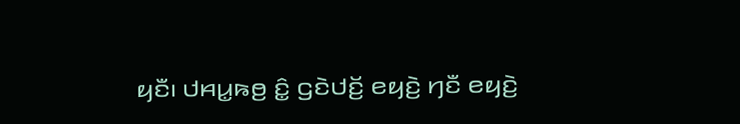ꤟꤢꤪ꤯ ꤓꤌꤣ꤭ꤒꤥ꤬ ꤢꤨ꤭ ꤞꤢꤧꤓꤢꤩ꤬ ꤕꤟꤢꤧ꤬ ꤚꤢꤪ ꤕꤟꤢꤧ꤬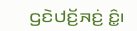ꤞꤢꤧꤓꤢꤩ꤬ꤏꤢꤦ꤬ ꤢꤨ꤭꤯